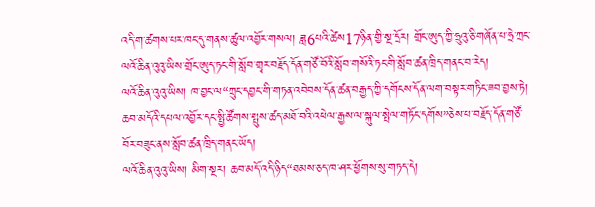འདི་ག་ཚགས་པར་ཁང་དུ་གནས་ཚུལ་འབྱོར་གསལ། ཟླ6པའི་ཚེས17ཉིན་གྱི་སྔ་དྲོར། གྲོང་ཨུད་ཀྱི་ཧྲུའུ་ཅི་གཞོན་པ་ཧྲེ་ཀྲང་ལའོ་ཆིན་འུའུ་ཡིས་གྲོང་ཨུད་ཏང་གི་སློབ་གྲྭར་བརྗོད་དོན་གཙོ་བོའི་སློབ་གསོའི་ཏང་གི་སློབ་ཚན་ཁྲིད་གནང་བ་རེད།
ལའོ་ཆིན་འུའུ་ཡིས། ཁ་བྱང་ལ“ཀྲུང་དབྱང་གི་གཏན་འབེབས་དོན་ཚན་བརྒྱད་ཀྱི་དགོངས་དོན་ལག་བསྟར་གཏིང་ཟབ་བྱས་ཏེ། ཆབ་མདོའི་དཔལ་འབྱོར་དང་སྤྱི་ཚོགས་སྤུས་ཚད་མཐོ་བའི་འཕེལ་རྒྱས་ལ་སྐུལ་སྤེལ་གཏོང་དགོས”ཅེས་པ་བརྗོད་དོན་གཙོ་བོར་བཟུང་ནས་སློབ་ཚན་ཁྲིད་གནང་ཡོད།
ལའོ་ཆིན་འུའུ་ཡིས། མིག་སྔར། ཆབ་མདོ་འདི་ཉིད“ཐམས་ཅད་ཁ་ཤར་ཕྱོགས་སུ་གཏད་དེ།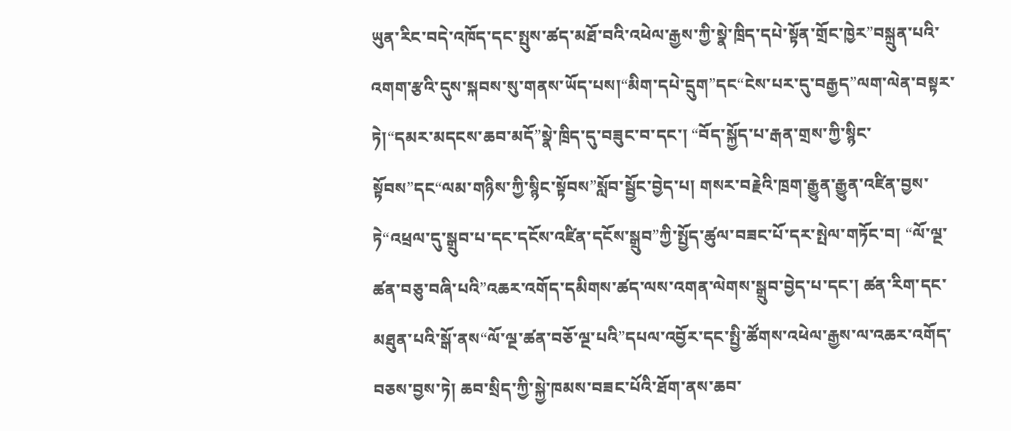ཡུན་རིང་བདེ་འཁོད་དང་སྤུས་ཚད་མཐོ་བའི་འཕེལ་རྒྱས་ཀྱི་སྣེ་ཁྲིད་དཔེ་སྟོན་གྲོང་ཁྱེར”བསྐྲུན་པའི་འགག་རྩའི་དུས་སྐབས་སུ་གནས་ཡོད་པས།“མིག་དཔེ་དྲུག”དང“ངེས་པར་དུ་བརྒྱད”ལག་ལེན་བསྟར་ཏེ།“དམར་མདངས་ཆབ་མདོ”སྣེ་ཁྲིད་དུ་བཟུང་བ་དང་། “བོད་སྐྱོད་པ་རྒན་གྲས་ཀྱི་སྙིང་སྟོབས”དང“ལམ་གཉིས་ཀྱི་སྙིང་སྟོབས”སློབ་སྦྱོང་བྱེད་པ། གསར་བརྗེའི་ཁྲག་རྒྱུན་རྒྱུན་འཛིན་བྱས་ཏེ“འཕྲལ་དུ་སྒྲུབ་པ་དང་དངོས་འཛིན་དངོས་སྒྲུབ”ཀྱི་སྤྱོད་ཚུལ་བཟང་པོ་དར་སྤེལ་གཏོང་བ། “ལོ་ལྔ་ཚན་བཅུ་བཞི་པའི”འཆར་འགོད་དམིགས་ཚད་ལས་འགན་ལེགས་སྒྲུབ་བྱེད་པ་དང་། ཚན་རིག་དང་མཐུན་པའི་སྒོ་ནས“ལོ་ལྔ་ཚན་བཅོ་ལྔ་པའི”དཔལ་འབྱོར་དང་སྤྱི་ཚོགས་འཕེལ་རྒྱས་ལ་འཆར་འགོད་བཅས་བྱས་ཏེ། ཆབ་སྲིད་ཀྱི་སྐྱེ་ཁམས་བཟང་པོའི་ཐོག་ནས་ཆབ་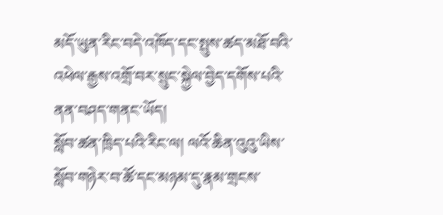མདོ་ཡུན་རིང་བདེ་འཁོད་དང་སྤུས་ཚད་མཐོ་བའི་འཕེལ་རྒྱས་འགྲོ་བར་སྲུང་སྐྱེལ་བྱེད་དགོས་པའི་ནན་བཤད་གནང་ཡོད།
སློབ་ཚན་ཁྲིད་པའི་རིང་ལ། ལའོ་ཆིན་འུའུ་ཡིས་སློབ་གཉེར་བ་ཚོ་དང་མཉམ་དུ་རྣམ་གྲངས་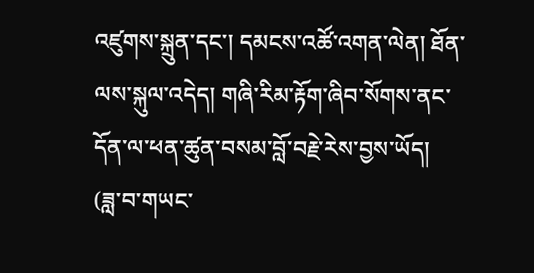འཛུགས་སྐྲུན་དང་། དམངས་འཚོ་འགན་ལེན། ཐོན་ལས་སྐུལ་འདེད། གཞི་རིམ་རྟོག་ཞིབ་སོགས་ནང་དོན་ལ་ཕན་ཚུན་བསམ་བློ་བརྗེ་རེས་བྱས་ཡོད།
(ཟླ་བ་གཡང་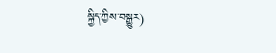སྐྱིད་ཀྱིས་བསྒྱུར)